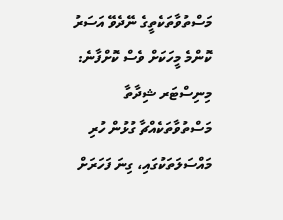މަސްތުވާތަކެތީގެ ނޭދެވޭ އަސަރު ކޮންމެ މީހަކަށް ވެސް ކޮށްފާނެ: މިނިސްޓަރ ޝިދާތާ
މަސްތުވާތަކެއްޗާ ގުޅުން ހުރި މައްސަލަތަކުގައި، ގިނަ ފަހަރަށް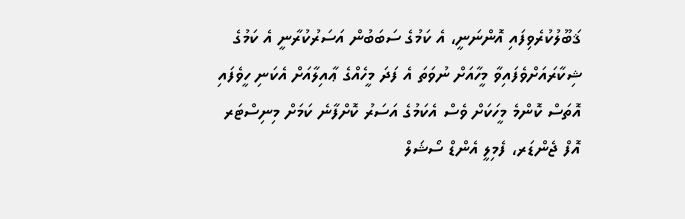ޤަބޫލުކުރެވިފައި އޮންނަނީ، އެ ކަމުގެ ސަބަބުން އަސަރުކުރާނީ އެ ކަމުގެ ޝިކާރައަށްވެފައިވާ މީހާއަށް ނުވަތަ އެ ފަދަ މީހެއްގެ ޢާއިލާއަށް އެކަނި ހީވެފައި އޮތަސް ކޮންމެ މީހަކަށް ވެސް އެކަމުގެ އަސަރު ކޮށްފާނެ ކަމަށް މިނިސްޓަރ އޮފް ޖެންޑަރ، ފެމިލީ އެންޑް ސޯޝަލް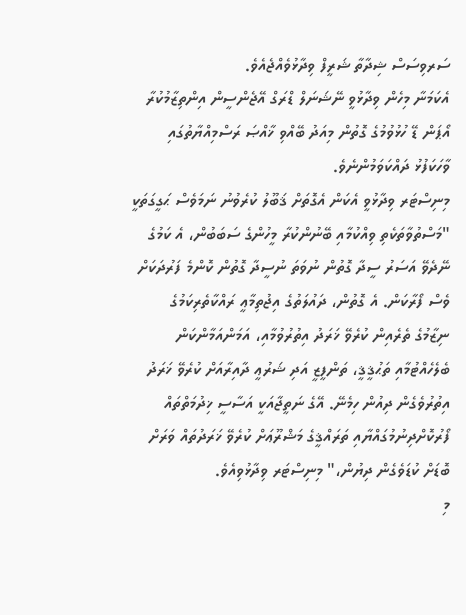ސަރވިސަސް ޝިދާތާ ޝަރީފް ވިދާޅުވެއްޖެއެވެ.
އެކަމަނާ މިހެން ވިދާޅުވީ ނޭޝަނަލް ޑްރަގް އޭޖެންސީން އިންތިޒާމުކުރާ އޯޕަން ޑޭ ހުޅުވުމުގެ ގޮތުން މިއަދު ބޭއްވި ޚާއްޞަ ރަސްމިއްޔާތުގައި ވާހަކަފުޅު ދައްކަވަމުންނެވެ.
މިނިސްޓަރ ވިދާޅުވީ އެކަން އެގޮތަށް ޤަބޫލު ކުރެވުނު ނަމަވެސް ޙަގީގަތަކީ "މަސްތުވާތަކެތި ވިއްކުމާއި ބޭނުންކުރާ މީހުންގެ ސަބަބުން، އެ ކަމުގެ ނޭދެވޭ އަސަރު ސީދާ ގޮތުން ނުވަތަ ނުސީދާ ގޮތުން ކޮންމެ ފަރުދަކަށް ވެސް ފޯރާކަން. އެ ގޮތުން، ދައުލަތުގެ އިޖުތިމާޢީ ރައްކާތެރިކަމުގެ ނިޒާމުގެ ތެރެއިން ކުރެވޭ ޚަރަދު އިތުރުވުމާއި، އަމަންއަމާންކަން ބެލެހެއްޓުމާއި ތަޙުޤީޤީ، ތަންފީޒީ އަދި ޝަރުޢީ ދާއިރާއަށް ކުރެވޭ ޚަރަދު އިތުރުވެގެން ދިއުން ހިމެނޭ. އޭގެ ނަތީޖާއަކީ އަސާސީ ޚިދުމަތްތައް ފޯރުކޮށްދިނުމުގައްޔާއި ތަރައްޤީގެ މަޝްރޫޢަށް ކުރެވޭ ޚަރަދުތައް ވަރަށް ބޮޑަށް ކުޑަވެގެން ދިޔުން،" މިނިސްޓަރ ވިދާޅުވިއެވެ.
މި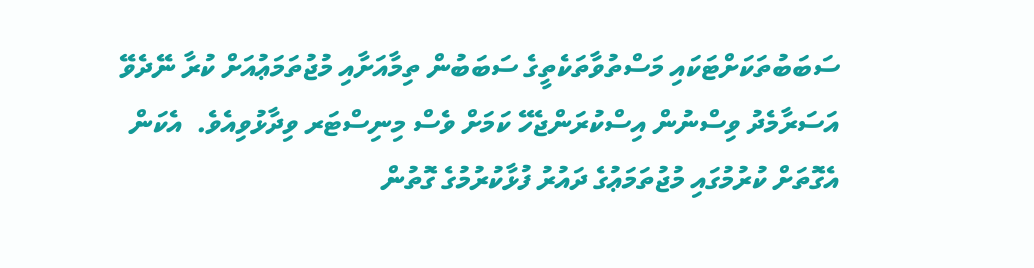ސަބަބުތަކަށްޓަކައި މަސްތުވާތަކެތީގެ ސަބަބުން ތިމާއަށާއި މުޖުތަމަޢުއަށް ކުރާ ނޭދެވޭ އަސަރާމެދު ވިސްނުން އިސްކުރަންޖެހޭ ކަމަށް ވެސް މިނިސްޓަރ ވިދާޅުވިއެވެ.  އެކަން އެގޮތަށް ކުރުމުގައި މުޖުތަމަޢުގެ ދައުރު ފުޅާކުރުމުގެ ގޮތުން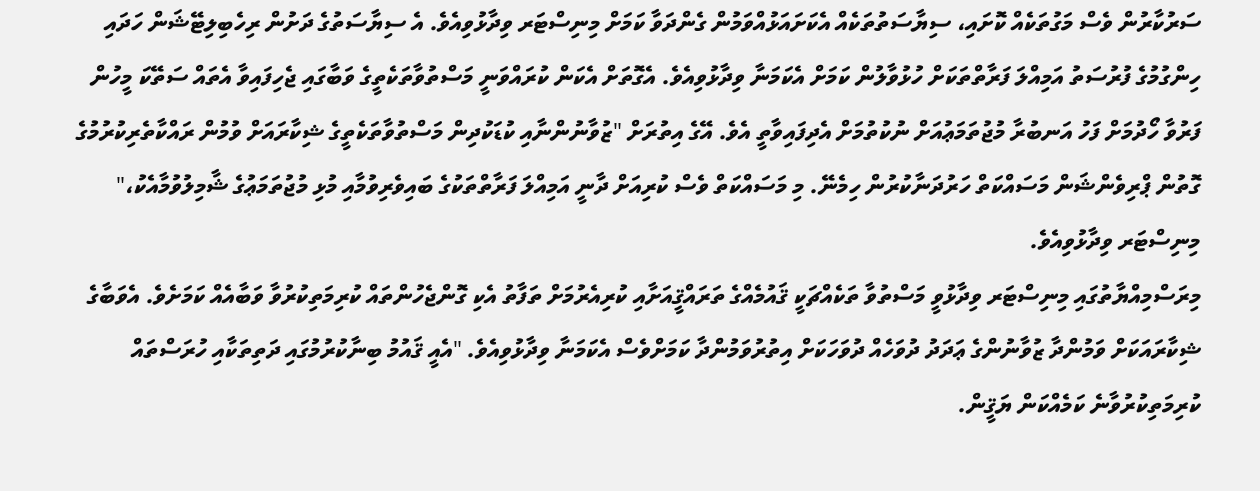ސަރުކާރުން ވެސް މަގުތަކެއް ކޮށައި، ސިޔާސަތުތަކެއް އެކަށައަޅުއްވަމުން ގެންދަވާ ކަމަށް މިނިސްޓަރ ވިދާޅުވިއެވެ. އެ ސިޔާސަތުގެ ދަށުން ރިހެބިލިޓޭޝަން ހަދައި ހިންގުމުގެ ފުރުސަތު އަމިއްލަ ފަރާތްތަކަށް ހުޅުވާލުން ކަމަށް އެކަމަނާ ވިދާޅުވިއެވެ. އެގޮތަށް އެކަން ކުރައްވަނީ މަސްތުވާތަކެތީގެ ވަބާގައި ޖެހިފައިވާ އެތައް ސަތޭކަ މީހުން ފަރުވާ ހޯދުމަށް ފަހު އަނބުރާ މުޖުތަމަޢުއަށް ނުކުތުމަށް އެދިފައިވާތީ އެވެ. އޭގެ އިތުރަށް "ޒުވާނުންނާއި ކުޑަކުދިން މަސްތުވާތަކެތީގެ ޝިކާރައަށް ވުމުން ރައްކާތެރިކުރުމުގެ ގޮތުން ޕްރިވެންޝަން މަސައްކަތް ހަރުދަނާކުރުން ހިމެނޭ. މި މަސައްކަތް ވެސް ކުރިއަށް ދާނީ އަމިއްލަ ފަރާތްތަކުގެ ބައިވެރިވުމާއި މުޅި މުޖުތަމަޢުގެ ޝާމިލުވުމާއެކު،" މިނިސްޓަރ ވިދާޅުވިއެވެ.
މިރަސްމިއްޔާތުގައި މިނިސްޓަރ ވިދާޅުވީ މަސްތުވާ ތަކެއްޗަކީ ޤައުމެއްގެ ތަރައްޤީއަށާއި ކުރިއެރުމަށް ތަފާތު އެކި ގޮންޖެހުންތައް ކުރިމަތިކުރުވާ ވަބާއެއް ކަމަށެވެ. އެވަބާގެ ޝިކާރައަކަށް ވަމުންދާ ޒުވާނުންގެ ޢަދަދު ދުވަހެއް ދުވަހަކަށް އިތުރުވަމުންދާ ކަމަށްވެސް އެކަމަނާ ވިދާޅުވިއެވެ. "އެއީ ޤައުމު ބިނާކުރުމުގައި ދަތިތަކާއި ހުރަސްތައް ކުރިމަތިކުރުވާނެ ކަމެއްކަން ޔަޤީން.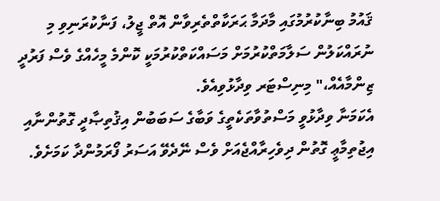ޤައުމު ބިނާކުރުމުގައި މާދަމާ ޙަރަކާތްތެރިވާން އޮތް ޖީލު، ފަނާކުރަނިވި މި ނުރައްކަލުން ސަލާމަތްކުރުމަށް މަސައްކަތްކުރުމަކީ ކޮންމެ މީހެއްގެ ވެސް ފަރުދީ ޒިންމާއެއް،" މިނިސްޓަރ ވިދާޅުވިއެވެ.
އެކަމަނާ ވިދާޅުވީ މަސްތުވާތަކެތީގެ ވަބާގެ ސަބަބުން އިޤުތިޞާދީ ގޮތުންނާއި އިޖުތިމާޢީ ގޮތުން ދިވެހިރާއްޖެއަށް ވެސް ނޭދެވޭ އަސަރު ފޯރަމުންދާ ކަމަށެވެ.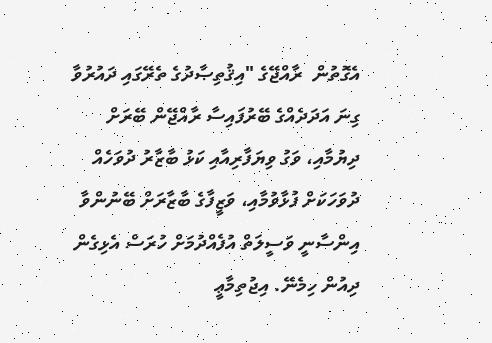އެގޮތުން  ރާއްޖޭގެ "އިޤުތިޞާދުގެ ތެރޭގައި ދައުރުވާ ގިނަ އަދަދެއްގެ ބޭރުފައިސާ ރާއްޖޭން ބޭރަށް ދިޔުމާއި، ވަގު ވިޔަފާރިއާއި ކަޅު ބާޒާރު ދުވަހެއް ދުވަހަކަށް ފުޅާވުމާއި، ވަޒީފާގެ ބާޒާރަށް ބޭނުންވާ އިންސާނީ ވަސީލަތް އުފެއްދުމަށް ހުރަސް އެޅިގެން ދިއުން ހިމެނޭ. އިޖުތިމާޢީ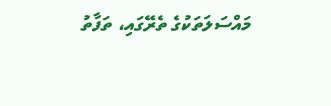މައްސަލަތަކުގެ ތެރޭގައި، ތަފާތު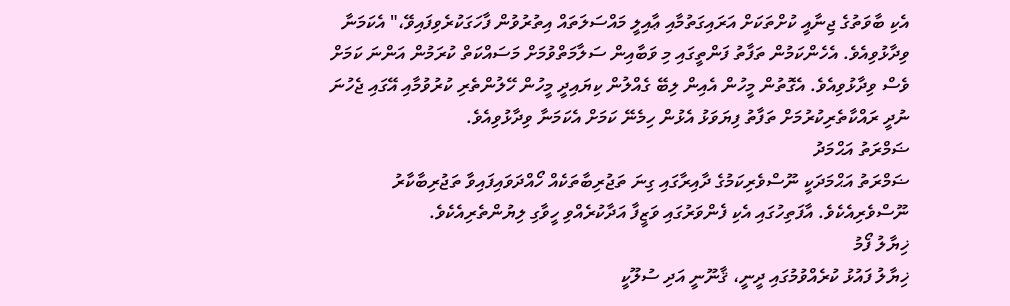އެކި ބާވަތުގެ ޖިނާއީ ކުށްތަކަށް އަރައިގަތުމާއި ޢާއިލީ މައްސަލަތައް އިތުރުވުން ފާހަގަކުރެވިފައިވޭ،" އެކަމަނާ ވިދާޅުވިއެވެ. އެހެންކަމުން ތަފާތު ފަންތީގައި މި ވަބާއިން ސަލާމަތްވުމަށް މަސައްކަތް ކުރަމުން އަންނަ ކަމަށް ވެސް ވިދާޅުވިއެވެ. އެގޮތުން މީހުން އެއިން ލިބޭ ގެއްލުން ކިޔައިދީ މީހުން ހޭލުންތެރި ކުރުވުމާއި އޭގައި ޖެހުނަ ނުދީ ރައްކާތެރިކުރުމަށް ތަފާތު ފިޔަވަޅު އެޅުން ހިމެނޭ ކަމަށް އެކަމަނާ ވިދާޅުވިއެވެ.
ޟަމްރަތު އަޙްމަދު
ޟަމްރަތު އަޙްމަދަކީ ނޫސްވެރިކަމުގެ ދާއިރާގައި ގިނަ ތަޖުރިބާތަކެއް ހޯއްދަވައިފައިވާ ތަޖުރިބާކާރު ނޫސްވެރިއެކެވެ. އާފަތިހުގައި އެކި ފެންވަރުގައި ވަޒީފާ އަދާކުރެއްވި ހީވާގި ލިޔުންތެރިއެކެވެ.
ޚިޔާލު ފޯމު
ޚިޔާލު ފައުޅު ކުރެއްވުމުގައި ދީނީ، ޤާނޫނީ އަދި ސުލޫކީ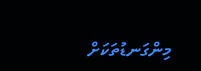މިންގަނޑުތަކަށް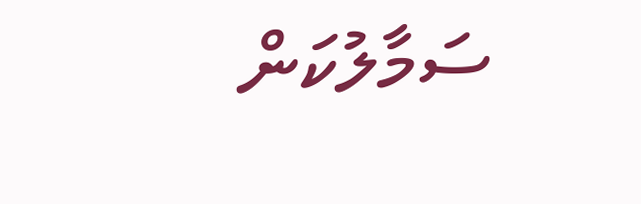ސަމާލުކަން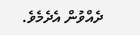ދެއްވުން އެދެމެވެ.